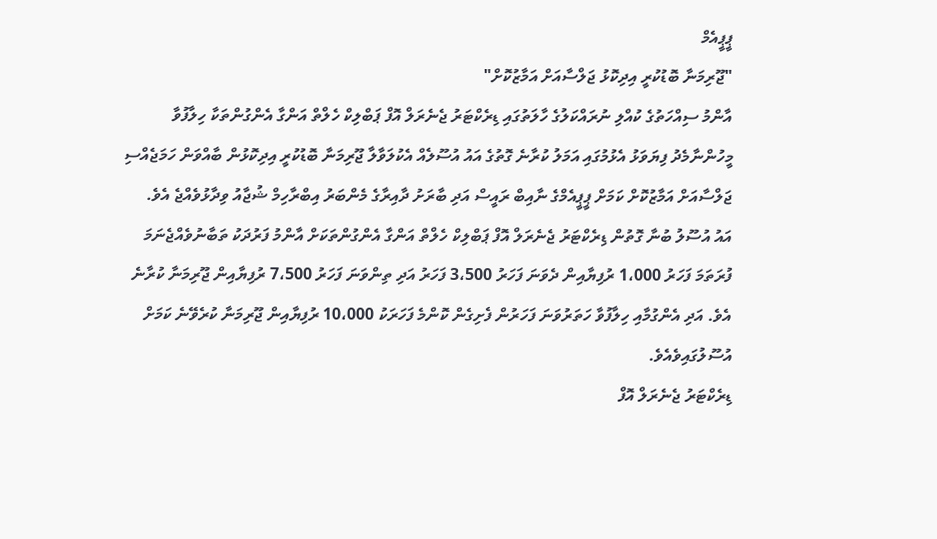ޕީޕީއެމް
"ޖޫރިމަނާ ބޮޑުކުރީ އިދިކޮޅު ޖަލްސާއަށް އަމާޒުކޮށް"
އާންމު ސިއްހަތުގެ ކުއްލި ނުރައްކަލުގެ ހާލަތުގައި ޑިރެކްޓަރު ޖެނެރަލް އޮފް ޕަބްލިކް ހެލްތް އަންގާ އެންގުންތަކާ ހިލާފުވާ މީހުންނާމެދު ފިޔަވަޅު އެޅުމުގައި އަމަލު ކުރާނެ ގޮތުގެ އައު އުސޫލެއް އެކުލަވާލާ ޖޫރިމަނާ ބޮޑުކުރީ އިދިކޮޅުން ބާއްވަން ހަމަޖެއްސި ޖަލްސާއަށް އަމާޒުކޮށް ކަމަށް ޕީޕީއެމްގެ ނާއިބް ރައީސް އަދި ބާރަށު ދާއިރާގެ މެންބަރު އިބްރާހިމް ޝުޖާއު ވިދާޅުވެއްޖެ އެވެ.
އައު އުސޫލު ބުނާ ގޮތުން ޑިރެކްޓަރު ޖެނެރަލް އޮފް ޕަބްލިކް ހެލްތް އަންގާ އެންގުންތަކަށް އާންމު ފަރުދަކު ތަބާނުވެއްޖެނަމަ ފުރަތަމަ ފަހަރު 1،000 ރުފިޔާއިން ދެވަނަ ފަހަރު 3،500 ފަހަރު އަދި ތިންވަނަ ފަހަރު 7،500 ރުފިޔާއިން ޖޫރިމަނާ ކުރާނެ އެވެ. އަދި އެންގުމާއި ހިލާފުވާ ހަތަރުވަނަ ފަހަރުން ފެށިގެން ކޮންމެ ފަހަރަކު 10،000 ރުފިޔާއިން ޖޫރިމަނާ ކުރެވޭނެ ކަމަށް އުސޫލުގައިވެއެވެ.
ޑިރެކްޓަރު ޖެނެރަލް އޮފް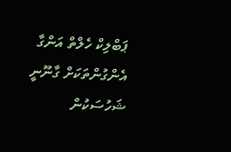ޕަބްލިކް ހެލްތް އަންގާ އެންގުންތަކަށް ގާނޫނީ ޝަހުސަކުން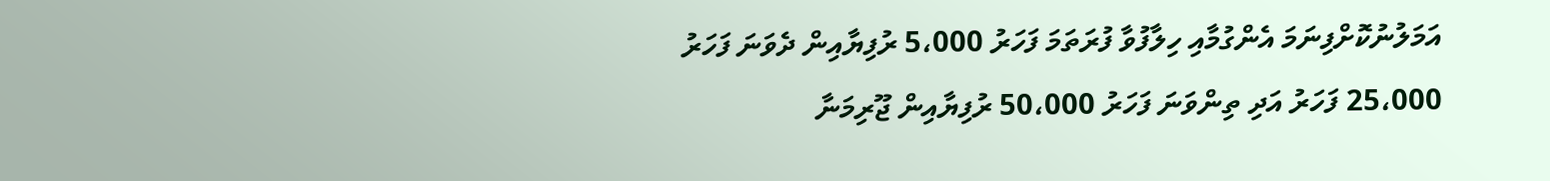އަމަލުނުކޮށްފިނަމަ އެންގުމާއި ހިލާފުވާ ފުރަތަމަ ފަހަރު 5،000 ރުފިޔާއިން ދެވަނަ ފަހަރު 25،000 ފަހަރު އަދި ތިންވަނަ ފަހަރު 50،000 ރުފިޔާއިން ޖޫރިމަނާ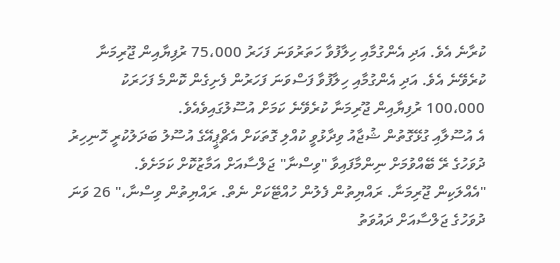ކުރާނެ އެވެ. އަދި އެންގުމާއި ހިލާފުވާ ހަތަރުވަނަ ފަހަރު 75،000 ރުފިޔާއިން ޖޫރިމަނާ ކުރެވޭނެ އެވެ. އަދި އެންގުމާއި ހިލާފުވާ ފަސްވަނަ ފަހަރުން ފެށިގެން ކޮންމެ ފަހަރަކު 100،000 ރުފިޔާއިން ޖޫރިމަނާ ކުރެވޭނެ ކަމަށް އުސޫލުގައިވެއެވެ.
އެ އުސޫލާއި ގުޅޭގޮތުން ޝުޖާއު ވިދާޅުވީ ކުއްލި ގޮތަކަށް އެޗްޕީއޭގެ އުސޫލު ބަދަލުކުރީ ހޮނިހިރު ދުވަހުގެ ރޭ ބޭއްވުމަށް ނިންމާފައިވާ "ވިސްނާ" ޖަލްސާއަށް އަމާޒުކޮށް ކަމަށެވެ.
"އެއްލަކިން ޖޫރިމަނާ. ރައްޔިތުން ފެލުން ހުއްޓޭކަށް ނެތް. ރައްޔިތުން ވިސްނާ،" 26 ވަނަ ދުވަހުގެ ޖަލްސާއަށް ދައުވަތު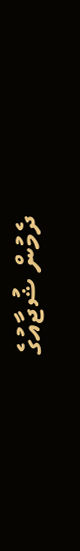ދެމުން ޝުޖާއުގެ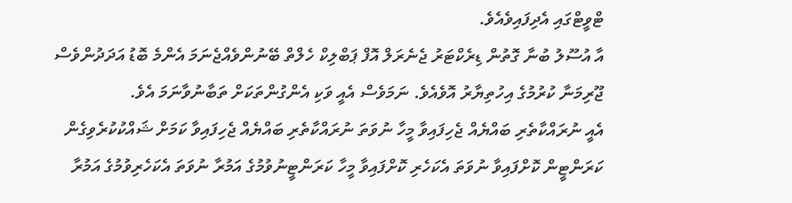ޓްވީޓްގައި އެދިފައިވެއެވެ.
އާ އުސޫލު ބުނާ ގޮތުން ޑިރެކްޓަރު ޖެނެރަލް އޮފް ޕަބްލިކް ހެލްތް ބޭނުންވެއްޖެނަމަ އެންމެ ބޮޑު އަދަދުންވެސް ޖޫރިމަނާ ކުރުމުގެ އިހުތިޔާރު އޮވެއެވެ. ނަމަވެސް އެއީ ވަކި އެންގުންތަކަށް ތަބާނުވާނަމަ އެވެ.
އެއީ ނުރައްކާތެރި ބައްޔެއް ޖެހިފައިވާ މީހާ ނުވަތަ ނުރައްކާތެރި ބައްޔެއް ޖެހިފައިވާ ކަމަށް ޝައްކުކުރެވިގެން ކަރަންޓީން ކޮށްފައިވާ ނުވަތަ އެކަހެރި ކޮށްފައިވާ މީހާ ކަރަންޓީނުވުމުގެ އަމުރާ ނުވަތަ އެކަހެރިވުމުގެ އަމުރާ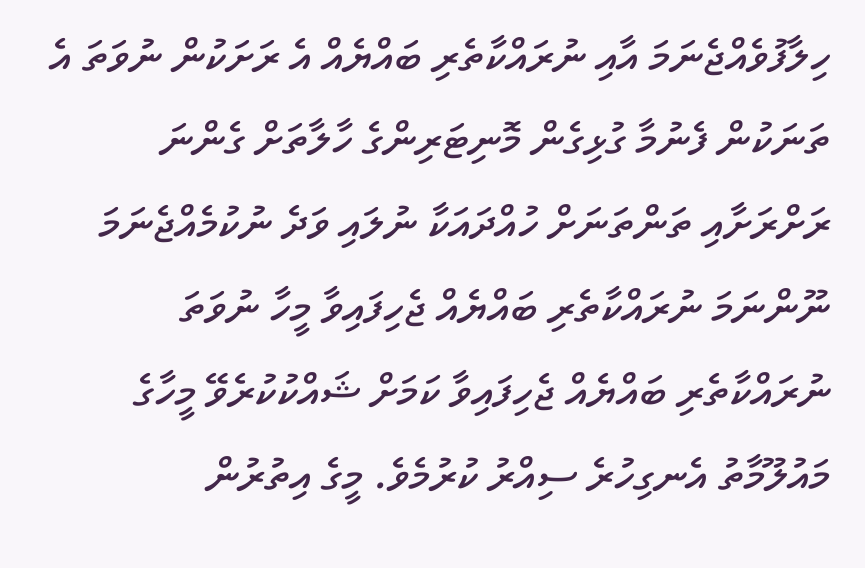ހިލާފުވެއްޖެނަމަ އާއި ނުރައްކާތެރި ބައްޔެއް އެ ރަށަކުން ނުވަތަ އެ ތަނަކުން ފެނުމާ ގުޅިގެން މޮނިޓަރިންގެ ހާލާތަށް ގެންނަ ރަށްރަށާއި ތަންތަނަށް ހުއްދައަކާ ނުލައި ވަދެ ނުކުމެއްޖެނަމަ ނޫންނަމަ ނުރައްކާތެރި ބައްޔެއް ޖެހިފައިވާ މީހާ ނުވަތަ ނުރައްކާތެރި ބައްޔެއް ޖެހިފައިވާ ކަމަށް ޝައްކުކުރެވޭ މީހާގެ މައުލޫމާތު އެނގިހުރެ ސިއްރު ކުރުމެވެ. މީގެ އިތުރުން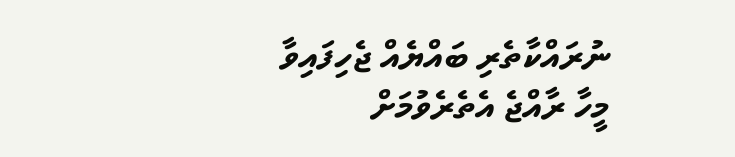ނުރައްކާތެރި ބައްޔެއް ޖެހިފައިވާ މީހާ ރާއްޖެ އެތެރެވުމަށް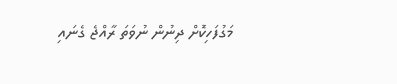މަގުފަހިކޮށް ދިނުން ނުވަތަ ރާއްޖެ ގެނައި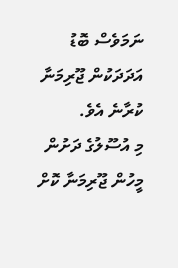ނަމަވެސް ބޮޑު އަދަދަކުން ޖޫރިމަނާ ކުރާނެ އެވެ.
މި އުސޫލުގެ ދަށުން މީހުން ޖޫރިމަނާ ކޮށް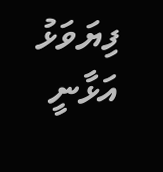ފިޔަވަޅު އަޅާނީ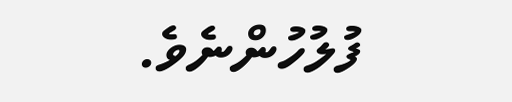ފުލުހުންނެވެ.